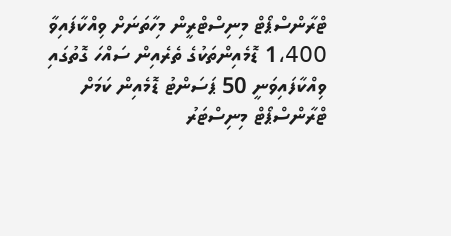ޓްރާންސްޕޯޓް މިނިސްޓްރީން މިހާތަނަށް ވިއްކާފައިވާ 1،400 ޑޮމެއިންތަކުގެ ތެރެއިން ސައްހަ ގޮތުގައި ވިއްކާފައިވަނީ 50 ޕަސަންޓު ޑޮމެއިން ކަމަށް ޓްރާންސްޕޯޓް މިނިސްޓަރު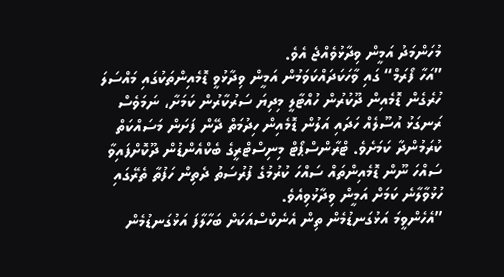މުހަންމަދު އަމީން ވިދާޅުވެއްޖެ އެވެ.
”އަހާ ފޯރަމް“ ގައި ވާހަކަދައްކަވަމުން އަމީން ވިދާޅުވީ ޑޮމެއިންތަކުގައި މައްސަލަ ހުރެގެން ޑޮމެއިން ދޫކުރުން ހުއްޓާލީ މިދިޔަ ސަރުކާރުން ކަމަށާ، ނަމަވެސް ރަނގަޅު އުސޫލެއް ހަދައި އަލުން ޑޮމެއިން ހިދުމަތް ދޭން ފަށަން މަސައްކަތް ކުރަމުންދާ ކަމަށެވެ. ޓްރާންސްޕޯޓް މިނިސްޓްރީގެ ބެކްއެންޑުން ދޫކޮށްފައިވާ ސައްހަ ނޫން ޑޮމެއިންތައް ސައްހަ ކުރުމުގެ ފުރުސަތު ދެތިން ހަފުތާ ތެރޭގައި ހުޅުވާލާނެ ކަމަށް އަމީން ވިދާޅުވިއެވެ.
”އެހެންވީމަ އަޅުގަނޑުމެން ތިން އެނެކްސްއަކަށް ބަހާލާފަ އަޅުގަނޑުމެން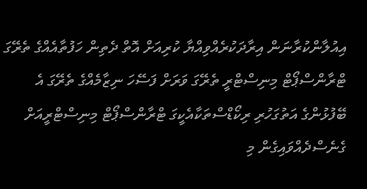އިއުލާންކުރާނަން އިރާދަކުރެއްވިއްޔާ ކުރިއަށް އޮތް ދެތިން ހަފުތާއެއްގެ ތެރޭގަ ޓްރާންސްޕޯޓް މިނިސްޓްރީ ތެރޭގަ ވަރަށް ފަސޭހަ ނިޒާމެއްގެ ތެރޭގަ އެ ބޭފުޅުންގެ އަތުގަހުރި ރިކޯޑްސްތަކާއެކީގަ ޓްރާންސްޕޯޓް މިނިސްޓްރީއަށް ގެނެސްދެއްވައިގެން މި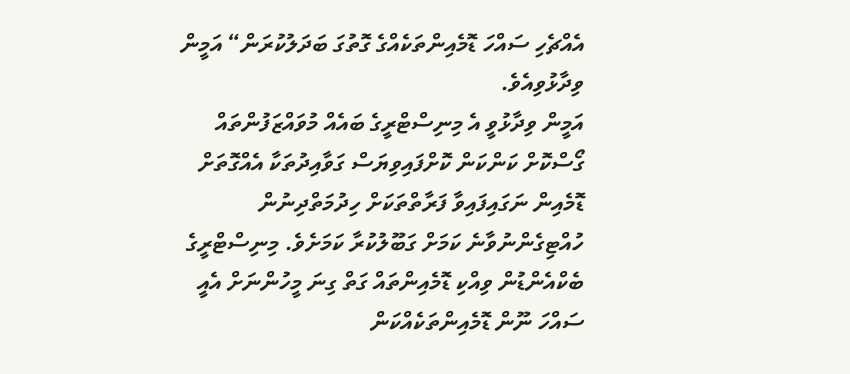އެއްޗެހި ސައްހަ ޑޮމެއިންތަކެއްގެ ގޮތުގަ ބަދަލުކުރަން“ އަމީން ވިދާޅުވިއެވެ.
އަމީން ވިދާޅުވީ އެ މިނިސްޓްރީގެ ބައެއް މުވައްޒަފުންތައް ގޯސްކޮށް ކަންކަން ކޮށްފައިވިޔަސް ގަވާއިދުތަކާ އެއްގޮތަށް ޑޮމެއިން ނަގައިފައިވާ ފަރާތްތަކަށް ހިދުމަތްދިނުން ހުއްޓިގެންނުވާނެ ކަމަށް ގަބޫލުކުރާ ކަމަށެވެ. މިނިސްޓްރީގެ ބެކްއެންޑުން ވިއްކި ޑޮމެއިންތައް ގަތް ގިނަ މީހުންނަށް އެއީ ސައްހަ ނޫން ޑޮމެއިންތަކެއްކަން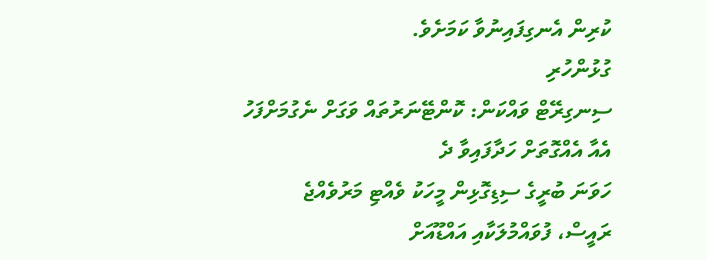ކުރިން އެނގިފައިނުވާ ކަމަށެވެ.
ގުޅުންހުރި
ސިނގިރޭޓް ވައްކަން: ކޮންޓޭނަރުތައް ވަގަށް ނެގުމަށްފަހު އެއާ އެއްގޮތަށް ހަދާފައިވާ ދެ
ހަވަނަ ބުރީގެ ސިޑިގޮޅިން މީހަކު ވެއްޓި މަރުވެއްޖެ
ރައީސް، ފުވައްމުލަކާއި އައްޑޫއަށް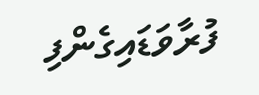ފުރާވަޑައިގެންފި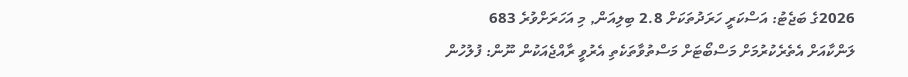2026ގެ ބަޖެޓު: އަސްކަރީ ހަރަދުތަކަށް 2.8 ބިލިއަން, މި އަހަރަށްވުރެ 683
ލަންކާއަށް އެތެރެކުރުމަށް މަސްބޯޓަށް މަސްތުވާތަކެތި އެރުވީ ރާއްޖެއަކުން ނޫން: ފުލުހުން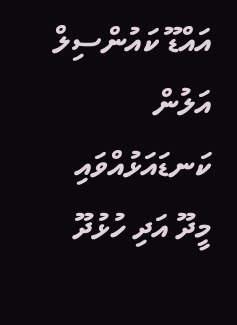އައްޑޫ ކައުންސިލް އަލުން ކަނޑައަޅުއްވައި މީދޫ އަދި ހުޅުދޫ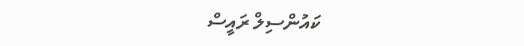ކައުންސިލް ރައީސް